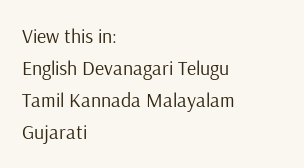View this in:
English Devanagari Telugu Tamil Kannada Malayalam Gujarati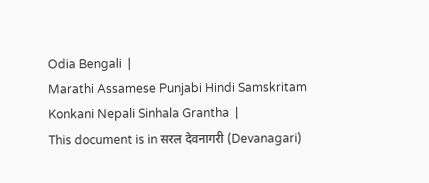Odia Bengali  |
Marathi Assamese Punjabi Hindi Samskritam Konkani Nepali Sinhala Grantha  |
This document is in सरल देवनागरी (Devanagari)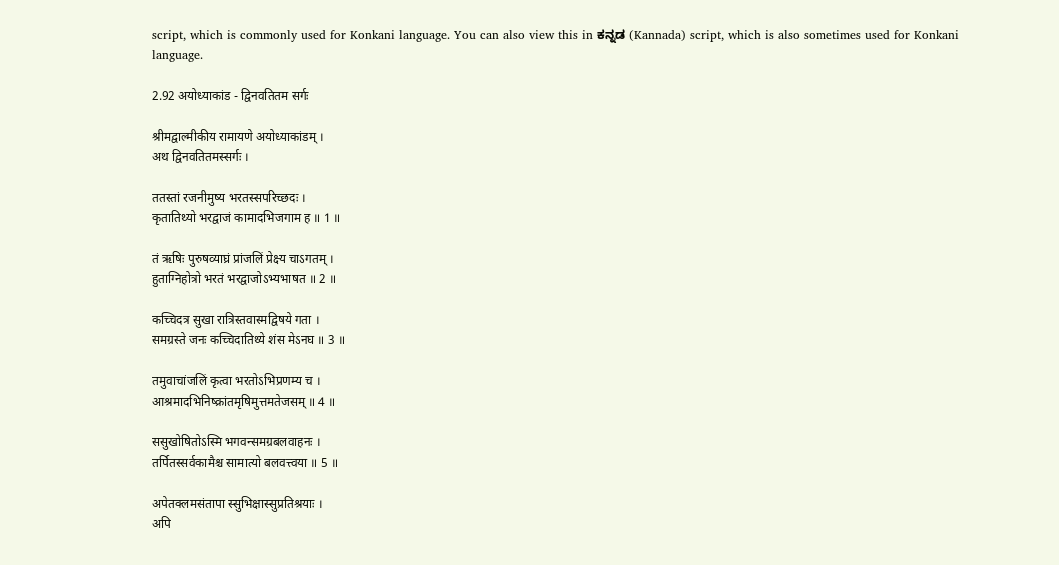script, which is commonly used for Konkani language. You can also view this in ಕನ್ನಡ (Kannada) script, which is also sometimes used for Konkani language.

2.92 अयोध्याकांड - द्विनवतितम सर्गः

श्रीमद्वाल्मीकीय रामायणे अयोध्याकांडम् ।
अथ द्विनवतितमस्सर्गः ।

ततस्तां रजनीमुष्य भरतस्सपरिच्छदः ।
कृतातिथ्यो भरद्वाजं कामादभिजगाम ह ॥ 1 ॥

तं ऋषिः पुरुषव्याघ्रं प्रांजलिं प्रेक्ष्य चाऽगतम् ।
हुताग्निहोत्रो भरतं भरद्वाजोऽभ्यभाषत ॥ 2 ॥

कच्चिदत्र सुखा रात्रिस्तवास्मद्विषये गता ।
समग्रस्ते जनः कच्चिदातिथ्ये शंस मेऽनघ ॥ 3 ॥

तमुवाचांजलिं कृत्वा भरतोऽभिप्रणम्य च ।
आश्रमादभिनिष्क्रांतमृषिमुत्तमतेजसम् ॥ 4 ॥

ससुखोषितोऽस्मि भगवन्समग्रबलवाहनः ।
तर्पितस्सर्वकामैश्च सामात्यो बलवत्त्वया ॥ 5 ॥

अपेतक्लमसंतापा स्सुभिक्षास्सुप्रतिश्रयाः ।
अपि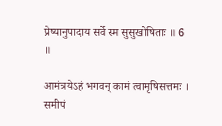प्रेष्यानुपादाय सर्वे स्म सुसुखोषिताः ॥ 6 ॥

आमंत्रयेऽहं भगवन् कामं त्वामृषिसत्तमः ।
समीपं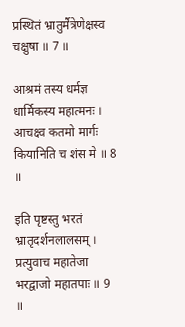प्रस्थितं भ्रातुर्मैत्रेणेक्षस्व चक्षुषा ॥ 7 ॥

आश्रमं तस्य धर्मज्ञ धार्मिकस्य महात्मनः ।
आचक्ष्व कतमो मार्गः कियानिति च शंस मे ॥ 8 ॥

इति पृष्टस्तु भरतं भ्रातृदर्शनलालसम् ।
प्रत्युवाच महातेजा भरद्वाजो महातपाः ॥ 9 ॥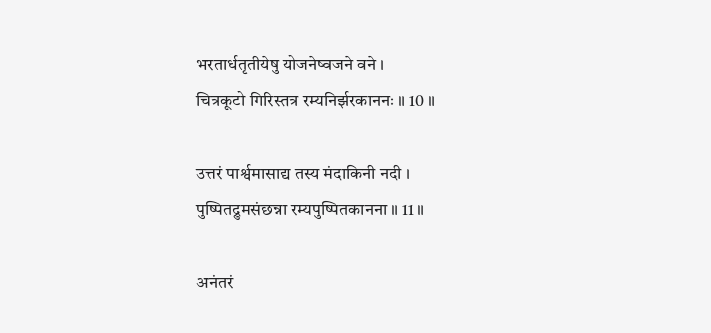भरतार्धतृतीयेषु योजनेष्वजने वने ।
चित्रकूटो गिरिस्तत्र रम्यनिर्झरकाननः ॥ 10 ॥

उत्तरं पार्श्वमासाद्य तस्य मंदाकिनी नदी ।
पुष्पितद्रुमसंछन्ना रम्यपुष्पितकानना ॥ 11 ॥

अनंतरं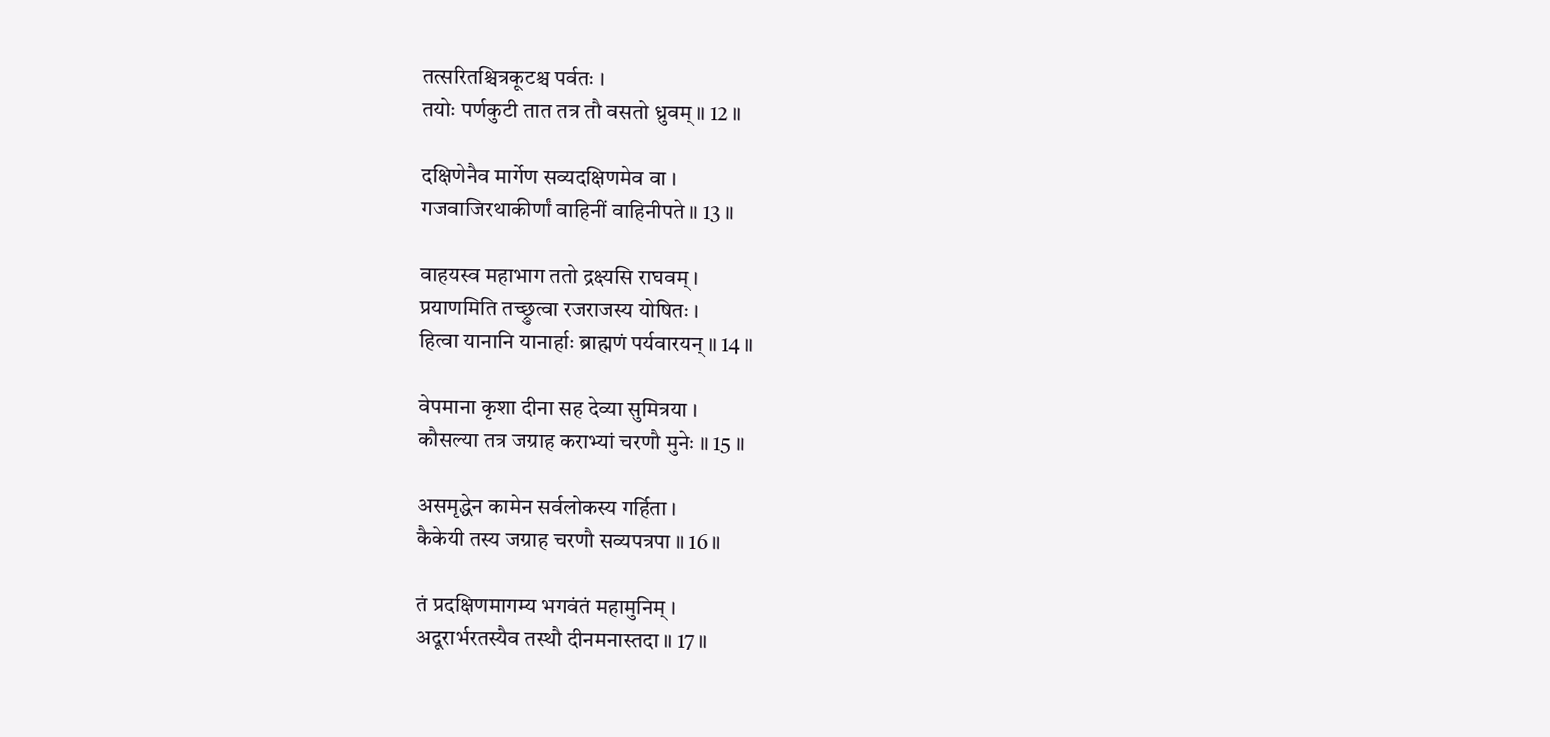तत्सरितश्चित्रकूटश्च पर्वतः ।
तयोः पर्णकुटी तात तत्र तौ वसतो ध्रुवम् ॥ 12 ॥

दक्षिणेनैव मार्गेण सव्यदक्षिणमेव वा ।
गजवाजिरथाकीर्णां वाहिनीं वाहिनीपते ॥ 13 ॥

वाहयस्व महाभाग ततो द्रक्ष्यसि राघवम् ।
प्रयाणमिति तच्छ्रुत्वा रजराजस्य योषितः ।
हित्वा यानानि यानार्हाः ब्राह्मणं पर्यवारयन् ॥ 14 ॥

वेपमाना कृशा दीना सह देव्या सुमित्रया ।
कौसल्या तत्र जग्राह कराभ्यां चरणौ मुनेः ॥ 15 ॥

असमृद्धेन कामेन सर्वलोकस्य गर्हिता ।
कैकेयी तस्य जग्राह चरणौ सव्यपत्रपा ॥ 16 ॥

तं प्रदक्षिणमागम्य भगवंतं महामुनिम् ।
अदूरार्भरतस्यैव तस्थौ दीनमनास्तदा ॥ 17 ॥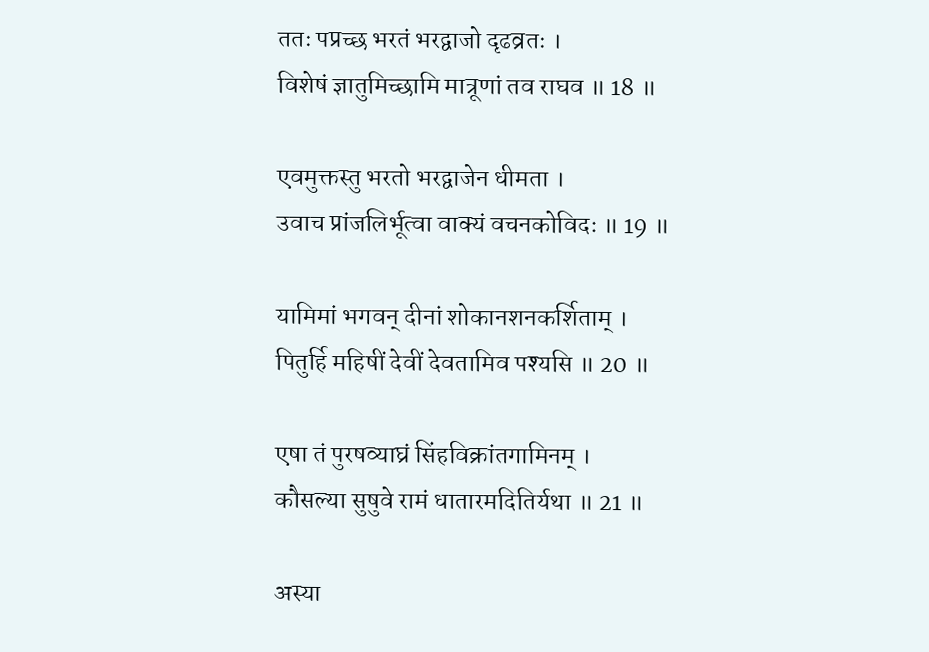ततः पप्रच्छ भरतं भरद्वाजो दृढव्रतः ।
विशेषं ज्ञातुमिच्छामि मात्रूणां तव राघव ॥ 18 ॥

एवमुक्तस्तु भरतो भरद्वाजेन धीमता ।
उवाच प्रांजलिर्भूत्वा वाक्यं वचनकोविदः ॥ 19 ॥

यामिमां भगवन् दीनां शोकानशनकर्शिताम् ।
पितुर्हि महिषीं देवीं देवतामिव पश्यसि ॥ 20 ॥

एषा तं पुरषव्याघ्रं सिंहविक्रांतगामिनम् ।
कौसल्या सुषुवे रामं धातारमदितिर्यथा ॥ 21 ॥

अस्या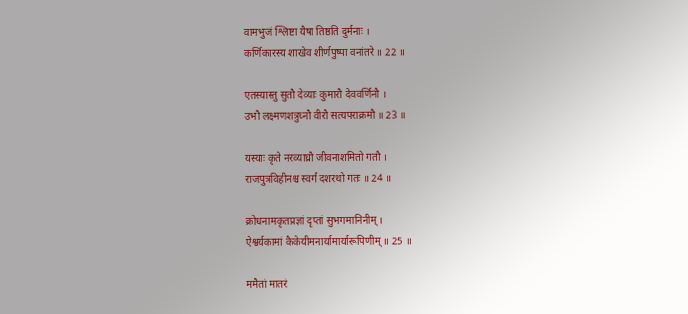वामभुजं श्लिष्टा यैषा तिष्ठति दुर्मनाः ।
कर्णिकारस्य शाखेव शीर्णपुष्पा वनांतरे ॥ 22 ॥

एतस्यास्तु सुतौ देव्याः कुमारौ देववर्णिनौ ।
उभौ लक्ष्मणशत्रुघ्नौ वीरौ सत्यपराक्रमौ ॥ 23 ॥

यस्याः कृते नरव्याघ्रौ जीवनाशमितो गतौ ।
राजपुत्रविहीनश्च स्वर्गं दशरथो गतः ॥ 24 ॥

क्रोधनामकृतप्रज्ञां दृप्तां सुभगमानिनीम् ।
ऐश्वर्यकामां कैकेयीमनार्यामार्यारूपिणीम् ॥ 25 ॥

ममैतां मातरं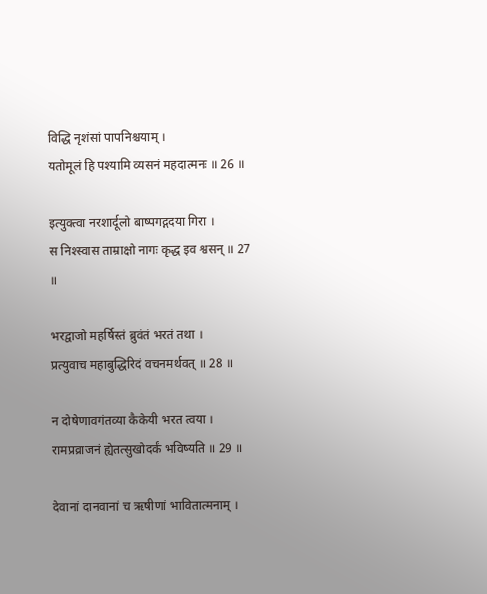विद्धि नृशंसां पापनिश्चयाम् ।
यतोमूलं हि पश्यामि व्यसनं महदात्मनः ॥ 26 ॥

इत्युक्त्वा नरशार्दूलो बाष्पगद्गदया गिरा ।
स निश्स्वास ताम्राक्षो नागः कृद्ध इव श्वसन् ॥ 27 ॥

भरद्वाजो महर्षिस्तं ब्रुवंतं भरतं तथा ।
प्रत्युवाच महाबुद्धिरिदं वचनमर्थवत् ॥ 28 ॥

न दोषेणावगंतव्या कैकेयी भरत त्वया ।
रामप्रव्राजनं ह्येतत्सुखोदर्कं भविष्यति ॥ 29 ॥

देवानां दानवानां च ऋषीणां भावितात्मनाम् ।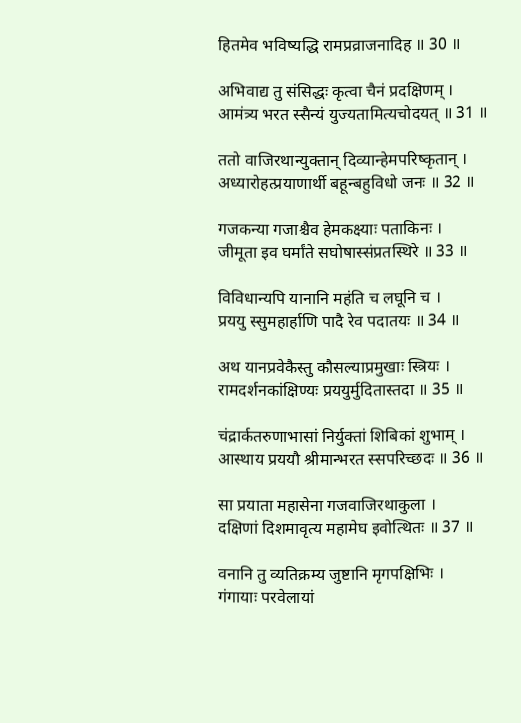हितमेव भविष्यद्धि रामप्रव्राजनादिह ॥ 30 ॥

अभिवाद्य तु संसिद्धः कृत्वा चैनं प्रदक्षिणम् ।
आमंत्र्य भरत स्सैन्यं युज्यतामित्यचोदयत् ॥ 31 ॥

ततो वाजिरथान्युक्तान् दिव्यान्हेमपरिष्कृतान् ।
अध्यारोहत्प्रयाणार्थी बहून्बहुविधो जनः ॥ 32 ॥

गजकन्या गजाश्चैव हेमकक्ष्याः पताकिनः ।
जीमूता इव घर्मांते सघोषास्संप्रतस्थिरे ॥ 33 ॥

विविधान्यपि यानानि महंति च लघूनि च ।
प्रययु स्सुमहार्हाणि पादै रेव पदातयः ॥ 34 ॥

अथ यानप्रवेकैस्तु कौसल्याप्रमुखाः स्त्रियः ।
रामदर्शनकांक्षिण्यः प्रययुर्मुदितास्तदा ॥ 35 ॥

चंद्रार्कतरुणाभासां निर्युक्तां शिबिकां शुभाम् ।
आस्थाय प्रययौ श्रीमान्भरत स्सपरिच्छदः ॥ 36 ॥

सा प्रयाता महासेना गजवाजिरथाकुला ।
दक्षिणां दिशमावृत्य महामेघ इवोत्थितः ॥ 37 ॥

वनानि तु व्यतिक्रम्य जुष्टानि मृगपक्षिभिः ।
गंगायाः परवेलायां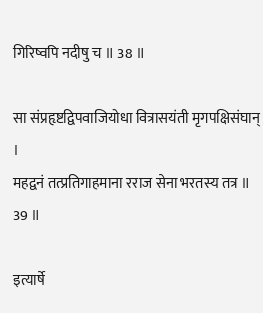गिरिष्वपि नदीषु च ॥ 38 ॥

सा संप्रहृष्टद्विपवाजियोधा वित्रासयंती मृगपक्षिसंघान् ।
महद्वनं तत्प्रतिगाहमाना रराज सेना भरतस्य तत्र ॥ 39 ॥

इत्यार्षे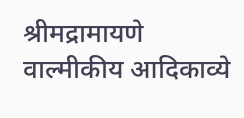श्रीमद्रामायणे वाल्मीकीय आदिकाव्ये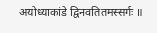अयोध्याकांडे द्विनवतितमस्सर्गः ॥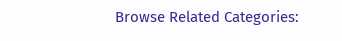Browse Related Categories: